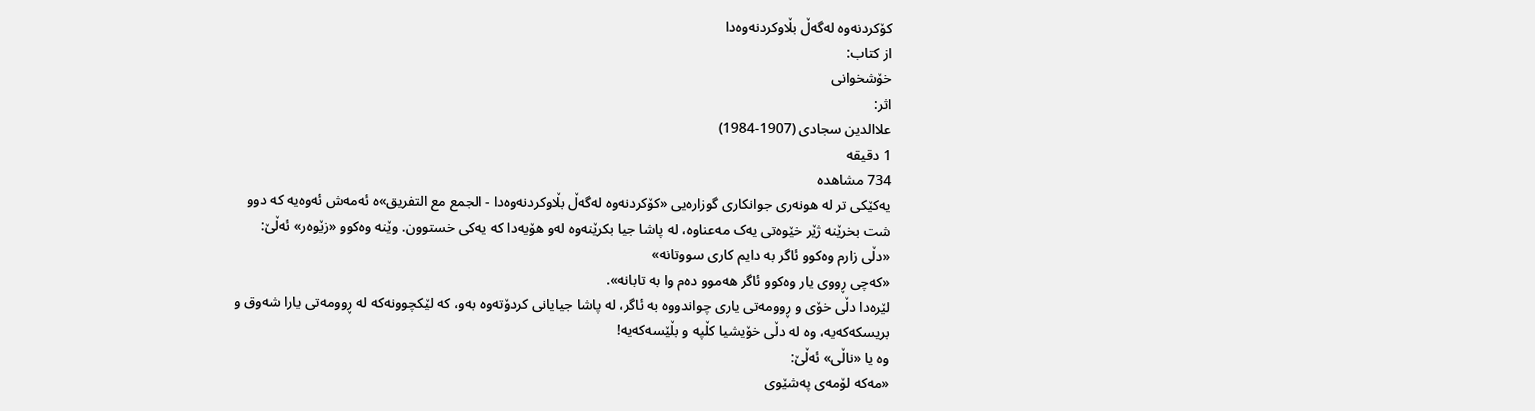کۆکردنەوە لەگەڵ بڵاوکردنەوەدا
از کتاب:
خۆشخوانی
اثر:
علاالدین سجادی (1907-1984)
1 دقیقه
734 مشاهده
یەکێکی تر لە هونەری جوانکاری گوزارەیی «کۆکردنەوە لەگەڵ بڵاوکردنەوەدا - الجمع مع التفریق»ە ئەمەش ئەوەیە کە دوو شت بخرێنە ژێر خێوەتی یەک مەعناوە، لە پاشا جیا بکرێنەوە لەو هۆیەدا کە یەکی خستوون. وێنە وەکوو «زێوەر» ئەڵێ:
«دڵی زارم وەکوو ئاگر بە دایم کاری سووتانە»
«کەچی ڕووی یار وەکوو ئاگر هەموو دەم وا بە تابانە».
لێرەدا دڵی خۆی و ڕوومەتی یاری چواندووە بە ئاگر، لە پاشا جیایانی کردۆتەوە بەو، کە لێکچوونەکە لە ڕوومەتی یارا شەوق و بریسکەکەیە، وە لە دڵی خۆیشیا کڵپە و بڵێسەکەیە!
وە یا «ناڵی» ئەڵێ:
«مەکە لۆمەی پەشێوی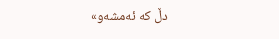دڵ کە ئەمشەو»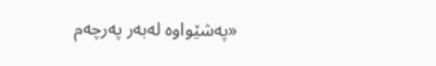«پەشێواوە لەبەر پەرچەم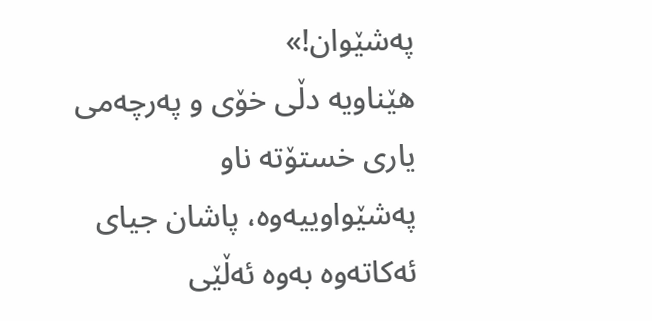پەشێوان!»
هێناویە دڵی خۆی و پەرچەمی یاری خستۆتە ناو پەشێواوییەوە، پاشان جیای ئەکاتەوە بەوە ئەڵێی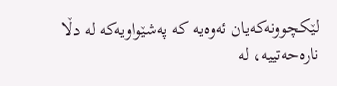لێکچوونەکەیان ئەوەیە کە پەشێواویەکە لە دڵا نارەحەتییە، لە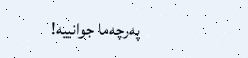پەرچەما جوانییە!